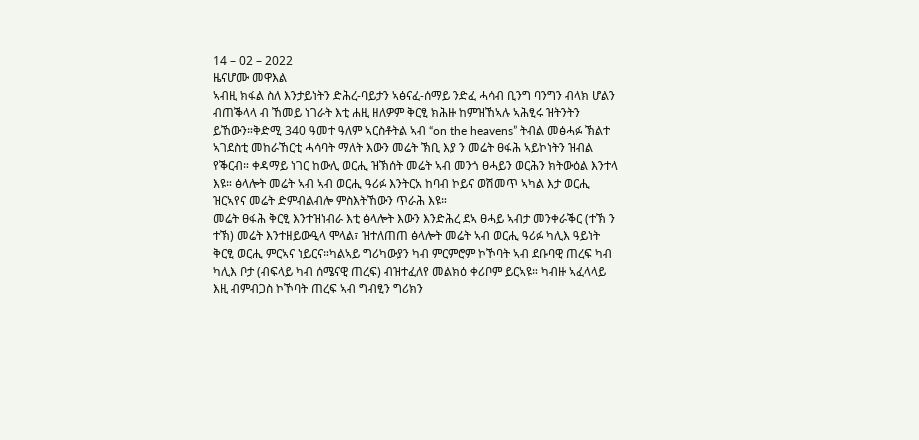14 – 02 – 2022
ዜናሆሙ መዋእል
ኣብዚ ክፋል ስለ እንታይነትን ድሕረ-ባይታን ኣፅናፈ-ሰማይ ንድፈ ሓሳብ ቢንግ ባንግን ብላክ ሆልን ብጠቕላላ ብ ኸመይ ነገራት እቲ ሐዚ ዘለዎም ቅርፂ ክሕዙ ከምዝኸኣሉ ኣሕፂሩ ዝትንትን ይኸውን።ቅድሚ 340 ዓመተ ዓለም ኣርስቶትል ኣብ “on the heavens” ትብል መፅሓፉ ኽልተ ኣገደስቲ መከራኸርቲ ሓሳባት ማለት እውን መሬት ኽቢ እያ ን መሬት ፀፋሕ ኣይኮነትን ዝብል የቕርብ። ቀዳማይ ነገር ከውሊ ወርሒ ዝኽሰት መሬት ኣብ መንጎ ፀሓይን ወርሕን ክትውዕል እንተላ እዩ። ፅላሎት መሬት ኣብ ኣብ ወርሒ ዓሪፉ እንትርአ ከባብ ኮይና ወሽመጥ ኣካል እታ ወርሒ ዝርኣየና መሬት ድምብልብሎ ምስእትኸውን ጥራሕ እዩ።
መሬት ፀፋሕ ቅርፂ እንተዝነብራ እቲ ፅላሎት እውን እንድሕረ ደኣ ፀሓይ ኣብታ መንቀራቕር (ተኽ ን ተኽ) መሬት እንተዘይውዒላ ሞላል፣ ዝተለጠጠ ፅላሎት መሬት ኣብ ወርሒ ዓሪፉ ካሊእ ዓይነት ቅርፂ ወርሒ ምርኣና ነይርና።ካልኣይ ግሪካውያን ካብ ምርምሮም ኮኾባት ኣብ ደቡባዊ ጠረፍ ካብ ካሊእ ቦታ (ብፍላይ ካብ ሰሜናዊ ጠረፍ) ብዝተፈለየ መልክዕ ቀሪቦም ይርኣዩ። ካብዙ ኣፈላላይ እዚ ብምብጋስ ኮኾባት ጠረፍ ኣብ ግብፂን ግሪክን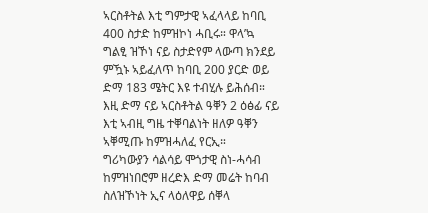ኣርስቶትል እቲ ግምታዊ ኣፈላላይ ከባቢ 400 ስታድ ከምዝኮነ ሓቢሩ። ዋላ’ኳ ግልፂ ዝኾነ ናይ ስታድየም ላውጣ ክንደይ ምዃኑ ኣይፈለጥ ከባቢ 200 ያርድ ወይ ድማ 183 ሜትር እዩ ተብሂሉ ይሕሰብ። እዚ ድማ ናይ ኣርስቶትል ዓቐን 2 ዕፅፊ ናይ እቲ ኣብዚ ግዜ ተቐባልነት ዘለዎ ዓቐን ኣቐሚጡ ከምዝሓለፈ የርኢ።
ግሪካውያን ሳልሳይ ሞጎታዊ ስነ-ሓሳብ ከምዝነበሮም ዘረድእ ድማ መሬት ከባብ ስለዝኾነት ኢና ላዕለዋይ ሰቐላ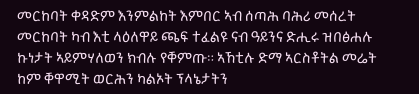መርከባት ቀዳድም እንምልከት እምበር ኣብ ሰጣሕ ባሕሪ መሰረት መርከባት ካብ እቲ ላዕለዋይ ጫፍ ተፈልዩ ናብ ዓይንና ድሒሩ ዝበፅሐሉ ኩነታት ኣይምሃለወን ክብሉ የቐምጡ። ኣኸቲሉ ድማ ኣርስቶትል መሬት ከም ቐዋሚት ወርሕን ካልኦት ፕላኔታትን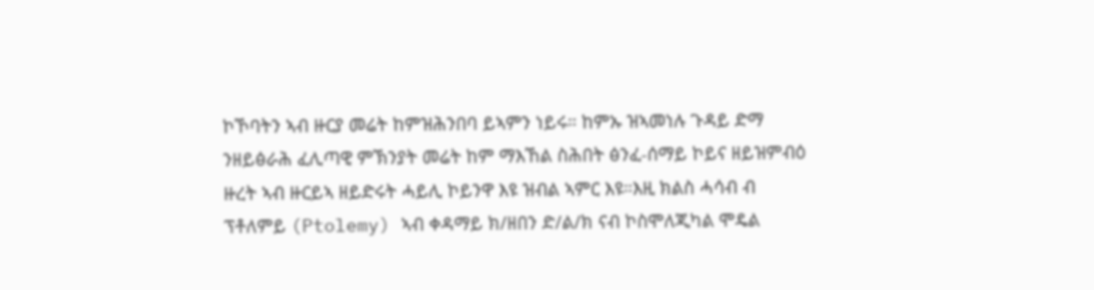ኮኾባትን ኣብ ዙርያ መሬት ከምዝሕንበባ ይኣምን ነይሩ። ከምኡ ዝኣመነሉ ጉዳይ ድማ ንዘይፅራሕ ፈሊጣዊ ምኽንያት መሬት ከም ማእኸል ስሕበት ፅንፈ-ሰማይ ኮይና ዘይዝምብዕ ዙረት ኣብ ዙርይኣ ዘይድሩት ሓይሊ ኮይንዋ እዩ ዝብል ኣምር እዩ።እዚ ክልስ ሓሳብ ብ ፕቶለምይ (Ptolemy) ኣብ ቀዳማይ ክ/ዘበን ድ/ል/ክ ናብ ኮስሞለጂካል ሞዴል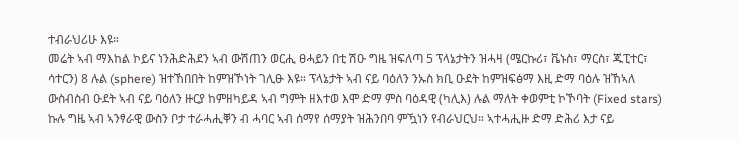ተብራህሪሁ እዩ።
መሬት ኣብ ማእከል ኮይና ነንሕድሕደን ኣብ ውሽጠን ወርሒ ፀሓይን በቲ ሽዑ ግዜ ዝፍለጣ 5 ፕላኔታትን ዝሓዛ (ሜርኩሪ፣ ቬኑስ፣ ማርስ፣ ጁፒተር፣ ሳተርን) 8 ሉል (sphere) ዝተኸበበት ከምዝኾነት ገሊፁ እዩ። ፕላኔታት ኣብ ናይ ባዕለን ንኡስ ክቢ ዑደት ከምዝፍፅማ እዚ ድማ ባዕሉ ዝኸኣለ ውስብስብ ዑደት ኣብ ናይ ባዕለን ዙርያ ከምዘካይዳ ኣብ ግምት ዘእተወ እሞ ድማ ምስ ባዕዳዊ (ካሊእ) ሉል ማለት ቀወምቲ ኮኾባት (Fixed stars) ኩሉ ግዜ ኣብ ኣንፃራዊ ውስን ቦታ ተራሓሒቐን ብ ሓባር ኣብ ሰማየ ሰማያት ዝሕንበባ ምዃነን የብራህርህ። ኣተሓሒዙ ድማ ድሕሪ እታ ናይ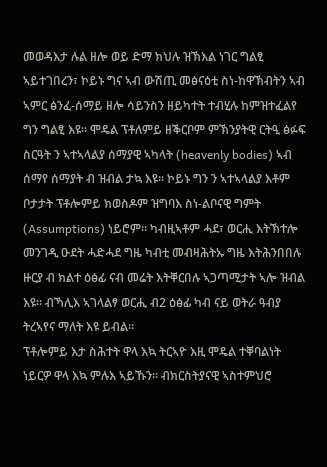መወዳእታ ሉል ዘሎ ወይ ድማ ክህሉ ዝኽእል ነገር ግልፂ ኣይተገበረን፣ ኮይኑ ግና ኣብ ውሽጢ መፅናዕቲ ስነ-ከዋኽብትን ኣብ ኣምር ፅንፈ-ሰማይ ዘሎ ሳይንስን ዘይካተት ተብሂሉ ከምዝተፈልየ ግን ግልፂ እዩ። ሞዴል ፕቶለምይ ዘቕርቦም ምኽንያትዊ ርትዒ ፅፉፍ ስርዓት ን ኣተኣላልያ ሰማያዊ ኣካላት (heavenly bodies) ኣብ ሰማየ ሰማያት ብ ዝብል ታኳ እዩ። ኮይኑ ግን ን ኣተኣላልያ እቶም ቦታታት ፕቶሎምይ ክወስዶም ዝግባእ ስነ-ልቦናዊ ግምት (Assumptions) ነይሮም። ካብዚኣቶም ሓደ፣ ወርሒ እትኽተሎ መንገዲ ዑደት ሓድሓደ ግዜ ካብቲ መብዛሕትኡ ግዜ እትሕንበበሉ ዙርያ ብ ክልተ ዕፅፊ ናብ መሬት እትቐርበሉ ኣጋጣሚታት ኣሎ ዝብል እዩ። ብኻሊእ ኣገላልፃ ወርሒ ብ2 ዕፅፊ ካብ ናይ ወትራ ዓብያ ትረኣየና ማለት እዩ ይብል።
ፕቶሎምይ እታ ስሕተት ዋላ እኳ ትርኣዮ እዚ ሞዴል ተቐባልነት ነይርዎ ዋላ እኳ ምሉእ ኣይኹን። ብክርስትያናዊ ኣስተምህሮ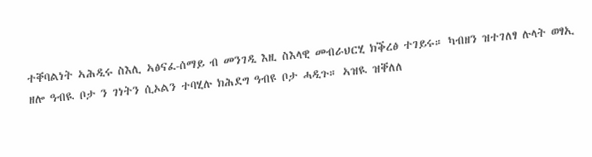ተቐባልነት ኣሕዲሩ ስእሊ ኣፅናፈ-ሰማይ ብ መንገዲ እዚ ስእላዊ መብራህርሂ ክቕረፅ ተገይሩ። ካብዘን ዝተገለፃ ሉላት ወፃኢ ዘሎ ዓብዪ ቦታ ን ገነትን ሲኦልን ተባሂሉ ክሕደግ ዓብዩ ቦታ ሓዲጉ። ኣዝዪ ዝቐለለ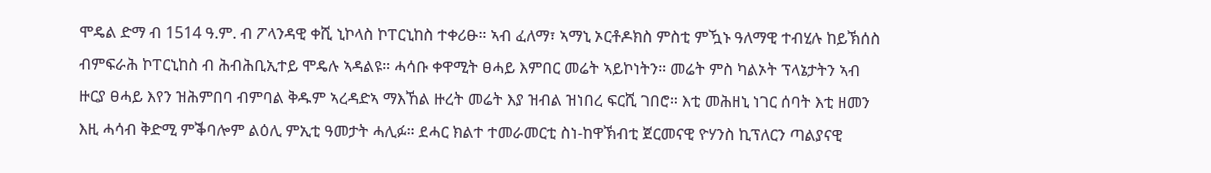ሞዴል ድማ ብ 1514 ዓ.ም. ብ ፖላንዳዊ ቀሺ ኒኮላስ ኮፐርኒከስ ተቀሪፁ። ኣብ ፈለማ፣ ኣማኒ ኦርቶዶክስ ምስቲ ምዃኑ ዓለማዊ ተብሂሉ ከይኽሰስ ብምፍራሕ ኮፐርኒከስ ብ ሕብሕቢኢተይ ሞዴሉ ኣዳልዩ። ሓሳቡ ቀዋሚት ፀሓይ እምበር መሬት ኣይኮነትን። መሬት ምስ ካልኦት ፕላኔታትን ኣብ ዙርያ ፀሓይ እየን ዝሕምበባ ብምባል ቅዱም ኣረዳድኣ ማእኸል ዙረት መሬት እያ ዝብል ዝነበረ ፍርሺ ገበሮ። እቲ መሕዘኒ ነገር ሰባት እቲ ዘመን እዚ ሓሳብ ቅድሚ ምቕባሎም ልዕሊ ምኢቲ ዓመታት ሓሊፉ። ደሓር ክልተ ተመራመርቲ ስነ-ከዋኽብቲ ጀርመናዊ ዮሃንስ ኪፕለርን ጣልያናዊ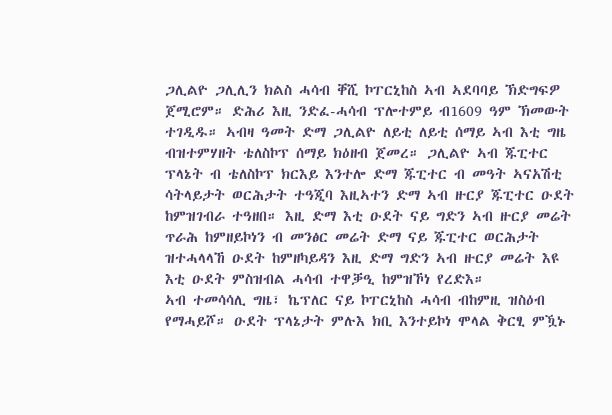ጋሊልዮ ጋሊሊን ክልስ ሓሳብ ቐሺ ኮፐርኒከስ ኣብ ኣደባባይ ኽድግፍዎ ጀሚሮም። ድሕሪ እዚ ንድፈ-ሓሳብ ፕሎተምይ ብ1609 ዓም ኽመውት ተገዲዱ። ኣብዛ ዓመት ድማ ጋሊልዮ ለይቲ ለይቲ ሰማይ ኣብ እቲ ግዜ ብዝተምሃዘት ቴለስኮፕ ሰማይ ክዕዘብ ጀመረ። ጋሊልዮ ኣብ ጁፒተር ፕላኔት ብ ቴለስኮፕ ክርእይ እንተሎ ድማ ጁፒተር ብ መዓት ኣናአሽቲ ሳትላይታት ወርሕታት ተዓጂባ እዚኣተን ድማ ኣብ ዙርያ ጁፒተር ዑደት ከምዝገብራ ተዓዘበ። እዚ ድማ እቲ ዑደት ናይ ግድን ኣብ ዙርያ መሬት ጥራሕ ከምዘይኮነን ብ መንፅር መሬት ድማ ናይ ጁፒተር ወርሕታት ዝተሓላላኸ ዑደት ከምዘካይዳን እዚ ድማ ግድን ኣብ ዙርያ መሬት እዩ እቲ ዑደት ምስዝብል ሓሳብ ተዋቓዒ ከምዝኾነ የረድእ።
ኣብ ተመሳሳሊ ግዜ፣ ኬፕለር ናይ ኮፐርኒከስ ሓሳብ ብከምዚ ዝስዕብ የማሓይሾ። ዑደት ፕላኔታት ምሉእ ክቢ እንተይኮነ ሞላል ቅርፂ ምዃኑ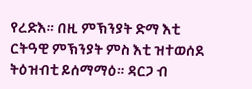የረድእ። በዚ ምኽንያት ድማ እቲ ርትዓዊ ምኽንያት ምስ እቲ ዝተወሰደ ትዕዝብቲ ይሰማማዕ። ዳርጋ ብ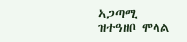ኣጋጣሚ ዝተዓዘቦ ሞላል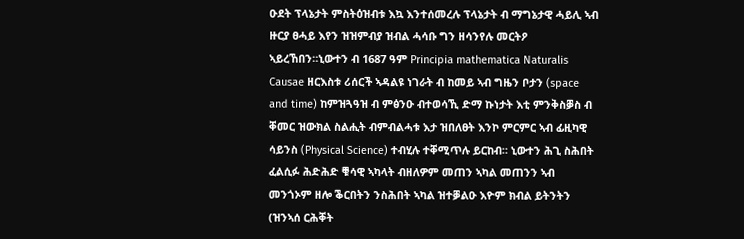ዑደት ፕላኔታት ምስትዕዝብቱ እኳ እንተሰመረሉ ፕላኔታት ብ ማግኔታዊ ሓይሊ ኣብ ዙርያ ፀሓይ እየን ዝዝምብያ ዝብል ሓሳቡ ግን ዘሳንየሉ መርትዖ ኣይረኸበን።ኒውተን ብ 1687 ዓም Principia mathematica Naturalis Causae ዘርእስቱ ሪሰርች ኣዳልዩ ነገራት ብ ከመይ ኣብ ግዜን ቦታን (space and time) ከምዝጓዓዝ ብ ምፅንዑ ብተወሳኺ ድማ ኩነታት እቲ ምንቅስቓስ ብ ቐመር ዝውክል ስልሒት ብምብልሓቱ እታ ዝበለፀት እንኮ ምርምር ኣብ ፊዚካዊ ሳይንስ (Physical Science) ተብሂሉ ተቐሚጥሉ ይርከብ። ኒውተን ሕጊ ስሕበት ፈልሲፉ ሕድሕድ ቑሳዊ ኣካላት ብዘለዎም መጠን ኣካል መጠንን ኣብ መንጎኦም ዘሎ ቕርበትን ንስሕበት ኣካል ዝተቓልዑ እዮም ክብል ይትንትን (ዝንኣሰ ርሕቐት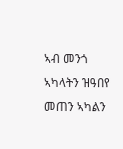ኣብ መንጎ ኣካላትን ዝዓበየ መጠን ኣካልን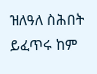ዝለዓለ ስሕበት ይፈጥሩ ከም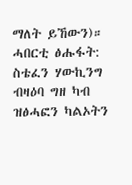ማለት ይኸውን)።
ሓበርቲ ፅሑፋት: ስቴፈን ሃውኪንግ ብዛዕባ ግዘ ካብ ዝፅሓፎን ካልኦትን